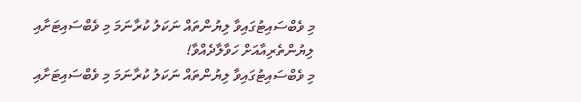މި ވެބްސައިޓުގައިވާ ލިޔުންތައް ނަކަލު ކުރާނަމަ މި ވެބްސައިޓަށާއި ލިޔުންތެރިއާއަށް ހަވާލާދެއްވާ!
މި ވެބްސައިޓުގައިވާ ލިޔުންތައް ނަކަލު ކުރާނަމަ މި ވެބްސައިޓަށާއި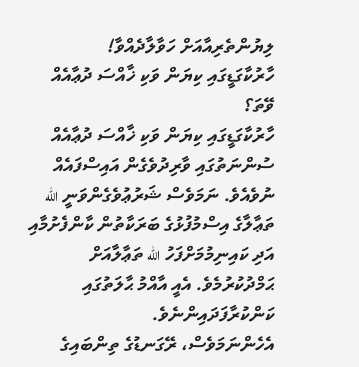ލިޔުންތެރިއާއަށް ހަވާލާދެއްވާ!
ހާރުކާގަޑީގައި ކިޔަން ވަކި ޚާއްސަ ދުޢާއެއް ވޭތަ؟
ހާރުކާގަޑީގައި ކިޔަން ވަކި ޚާއްސަ ދުޢާއެއް ސުންނަތުގައި ވާރިދުވެގެން އައިސްފައެއް ނުވެއެވެ. ނަމަވެސް ޝަރުޢުވެގެންވަނީ الله ތަޢާލާގެ އިސްމުފުޅުގެ ބަރަކާތުން ކާންފެށުމާއި އަދި ކައިނިމުމަށްފަހު الله ތަޢާލާއަށް ޙަމްދުކުރުމެވެ. އެއީ އާއްމު ޙާލަތުގައި ކަންކުރާފަދައިންނެވެ.
އެހެންނަމަވެސް، ރޭގަނޑުގެ ތިންބައިގެ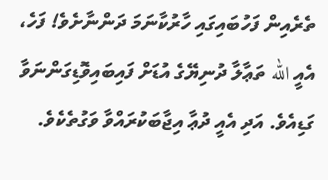ތެރެއިން ފަހުބައިގައި ހާރުކާނަމަ ދަންނާށެވެ! ފަހެ، އެއީ الله ތަޢާލާ ދުނިޔޭގެ އުޑަށް ފައިބައިވޮޑިގަންނަވާ ގަޑިއެވެ. އަދި އެއީ ދުޢާ އިޖާބަކުރައްވާ ވަގުތެކެވެ.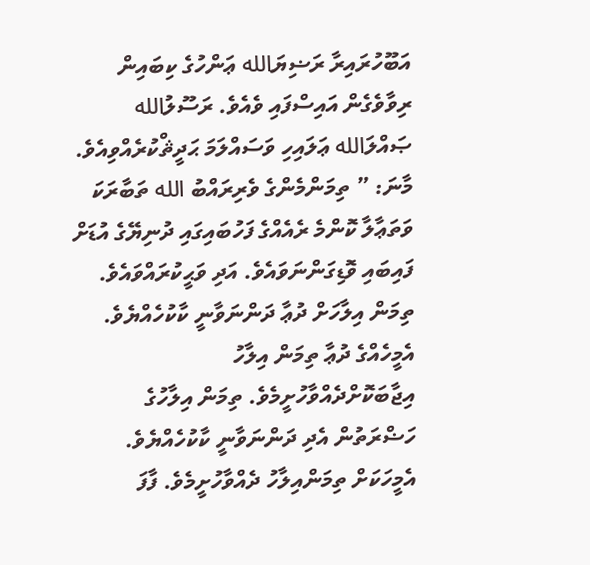އަބޫހުރައިރާ ރަޟިޔަالله ޢަންހުގެ ކިބައިން ރިވާވެގެން އައިސްފައި ވެއެވެ. ރަސޫލުالله ޞައްލަالله ޢަލައިހި ވަސައްލަމަ ޙަދީޘްކުރެއްވިއެވެ. މާނަ: ” ތިމަންމެންގެ ވެރިރައްބު الله ތަބާރަކަ ވަތަޢާލާ ކޮންމެ ރެއެއްގެ ފަހުބައިގައި ދުނިޔޭގެ އުޑަށް ފައިބައި ވޮޑިގަންނަވައެވެ. އަދި ވަޙީކުރައްވައެވެ. ތިމަން އިލާހަށް ދުޢާ ދަންނަވާނީ ކާކުހެއްޔެވެ. އެމީހެއްގެ ދުޢާ ތިމަން އިލާހު އިޖާބަކޮށްދެއްވާހުށީމެވެ. ތިމަން އިލާހުގެ ހަޟްރަތުން އެދި ދަންނަވާނީ ކާކުހެއްޔެވެ. އެމީހަކަށް ތިމަންއިލާހު ދެއްވާހުށީމެވެ. ފާފަ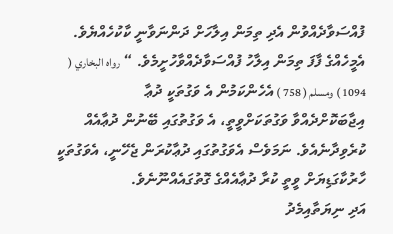ފުއްސަވާދެއްވުން އެދި ތިމަން އިލާހަށް ދަންނަވާނީ ކާކުހެއްޔެވެ. އެމީހެއްގެ ފާފަ ތިމަން އިލާހު ފުއްސަވާދެއްވާހުށީމެވެ. “ رواه البخاري ( 1094 ) ومسلم ( 758 ) އެހެންކަމުން އެ ވަގުތަކީ ދުޢާ އިޖާބަކޮށްދެއްވާ ވަގުތަކަށްވީތީ، އެ ވަގުތުގައި ބޭނުން ދުޢާއެއް ކުރެވިދާނެއެވެ. ނަމަވެސް އެވަގުތުގައި ދުޢާކުރަން ޖެހޭނީ، އެވަގުތަކީ ހާރުކާގަޑިޔަށް ވީތީ ކުރާ ދުޢާއެއްގެ ގޮތުގައެއްނޫނެވެ.
އަދި ނިޔަތާއިމެދު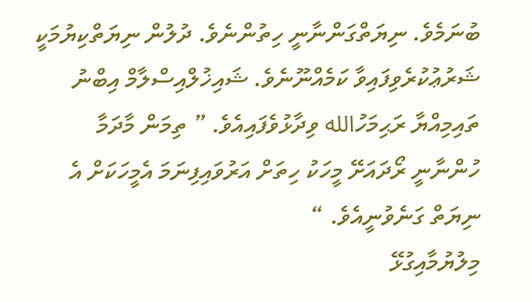ބުނަމެވެ. ނިޔަތްގަންނާނީ ހިތުންނެވެ. ދުލުން ނިޔަތްކިޔުމަކީ ޝަރުޢުކުރެވިފައިވާ ކަމެއްނޫނެވެ. ޝައިޚުލްއިސްލާމް އިބްނު ތައިމިއްޔާ ރަޙިމަހުالله ވިދާޅުވެފައިއެވެ. ” ތިމަން މާދަމާ ހުންނާނީ ރޯދައަށޭ މީހަކު ހިތަށް އަރުވައިފިނަމަ އެމީހަކަށް އެ ނިޔަތް ގަނެވުނީއެވެ. “
މިލުޔުމާއިގުޅޭ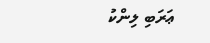ޢަރަބި ލިންކު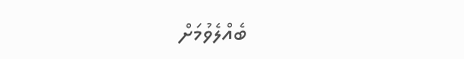ބެއްލެވުމަށް